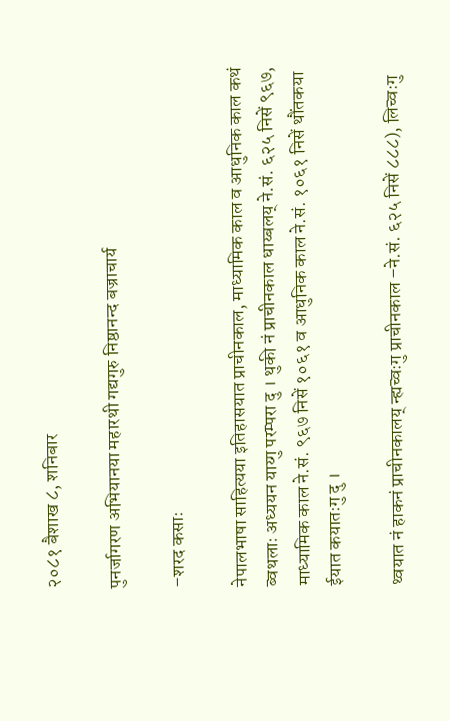२०८१ बैशाख ८, शनिबार

पुनर्जागरण अभियानया महारथी गद्यगुरु निष्ठानन्द बज्राचार्य

–शरद कसाः

नेपालभाषा साहित्यया इतिहासयात प्राचीनकाल, माध्यामिक काल व आधुनिक काल कथं ब्वथलाः अध्ययन याय्गु परम्परा दु । थुकी नं प्राचीनकाल धाय्बलय् ने.सं. ६२५ निसें ९६७, माध्यामिक काल ने.सं. ९६७ निसें १०६१ व आधुनिक काल ने.सं. १०६१ निसें थौंतकया ईयात कयातःगु दु ।

थ्वयात नं हाकनं प्राचीनकालय् न्ह्यच्वःगु प्राचीनकाल –ने.सं. ६२५ निसें ८८८), लिच्वःगु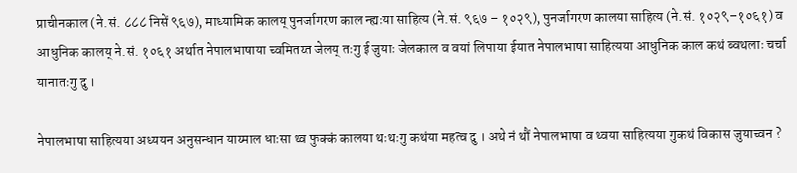प्राचीनकाल (ने.सं. ८८८ निसें ९६७), माध्यामिक कालय् पुनर्जागरण काल न्ह्यःया साहित्य (ने.सं. ९६७ – १०२९), पुनर्जागरण कालया साहित्य (ने.सं. १०२९–१०६१) व आधुनिक कालय् ने.सं. १०६१ अर्थात नेपालभाषाया च्वमितय्त जेलय् तःगु ई जुयाः जेलकाल व वयां लिपाया ईयात नेपालभाषा साहित्यया आधुनिक काल कथं ब्वथलाः चर्चा यानातःगु दु ।

नेपालभाषा साहित्यया अध्ययन अनुसन्धान याय्माल धाःसा थ्व फुक्कं कालया थःथःगु कथंया महत्व दु । अथे नं थौं नेपालभाषा व थ्वया साहित्यया गुकथं विकास जुयाच्वन ?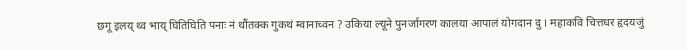छगू इलय् थ्व भाय् घितिघिति पनाः नं थौंतक्क गुकथं म्वानाच्वन ? उकिया ल्यूने पुनर्जागरण कालया आपालं योगदान दु । महाकवि चित्तधर हृदयजुं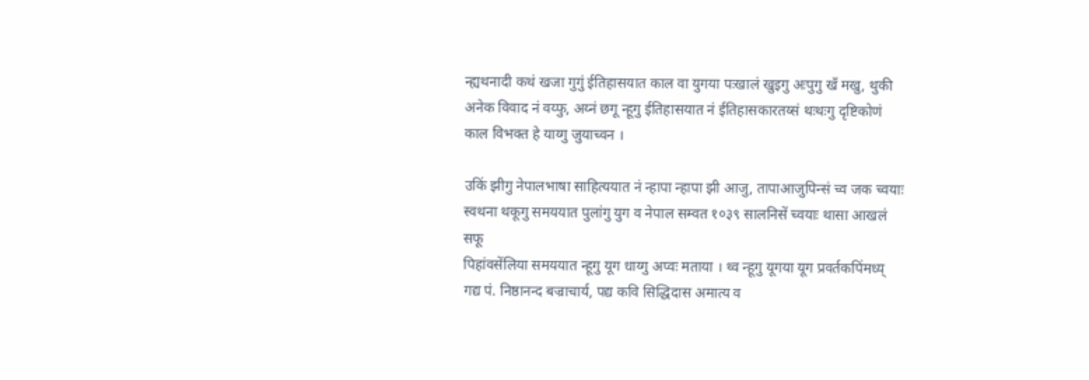न्ह्यथनादी कथं खजा गुगुं ईतिहासयात काल वा युगया पःखालं खुइगु अःपुगु खँ मखु, थुकी अनेक विवाद नं वय्फु, अय्नं छगू न्हूगु ईतिहासयात नं ईतिहासकारतय्सं थःथःगु दृष्टिकोणं काल विभक्त हे याय्गु जुयाच्वन ।

उकिं झीगु नेपालभाषा साहित्ययात नं न्हापा न्हापा झी आजु, तापाआजुपिन्सं च्व जक च्वयाः स्वथना थकूगु समययात पुलांगु युग व नेपाल सम्वत १०३९ सालनिसें च्वयाः थासा आखलं सफू
पिहांवसेंलिया समययात न्हूगु यूग धाय्गु अप्वः मताया । थ्व न्हूगु यूगया यूग प्रवर्तकपिंमध्य् गद्य पं. निष्ठानन्द बज्राचार्य, पद्य कवि सिद्धिदास अमात्य व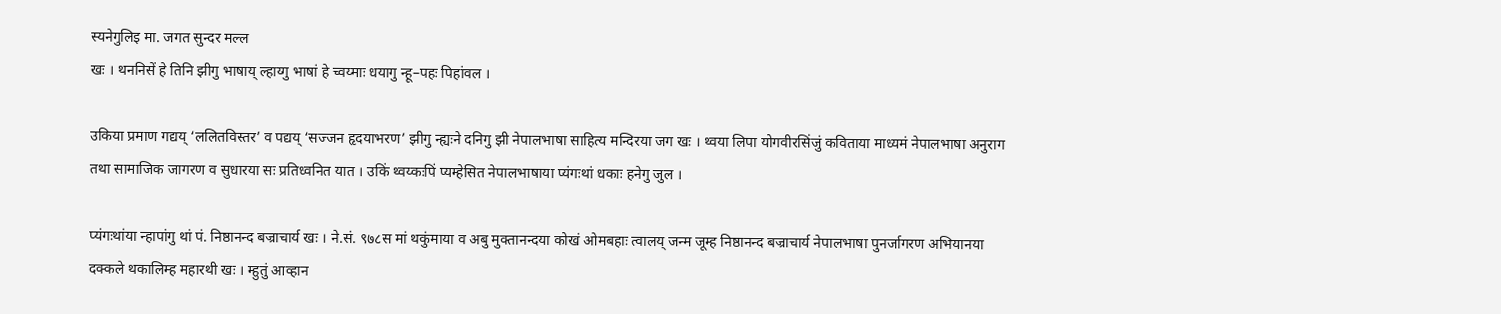स्यनेगुलिइ मा. जगत सुन्दर मल्ल
खः । थननिसें हे तिनि झीगु भाषाय् ल्हाय्गु भाषां हे च्वय्माः धयागु न्हू–पहः पिहांवल ।

उकिया प्रमाण गद्यय् ‘ललितविस्तर’ व पद्यय् ‘सज्जन हृदयाभरण’ झीगु न्ह्यःने दनिगु झी नेपालभाषा साहित्य मन्दिरया जग खः । थ्वया लिपा योगवीरसिंजुं कविताया माध्यमं नेपालभाषा अनुराग तथा सामाजिक जागरण व सुधारया सः प्रतिध्वनित यात । उकिं थ्वय्कःपिं प्यम्हेसित नेपालभाषाया प्यंगःथां धकाः हनेगु जुल ।

प्यंगःथांया न्हापांगु थां पं. निष्ठानन्द बज्राचार्य खः । ने.सं. ९७८स मां थकुंमाया व अबु मुक्तानन्दया कोखं ओमबहाः त्वालय् जन्म जूम्ह निष्ठानन्द बज्राचार्य नेपालभाषा पुनर्जागरण अभियानया दक्कले थकालिम्ह महारथी खः । म्हुतुं आव्हान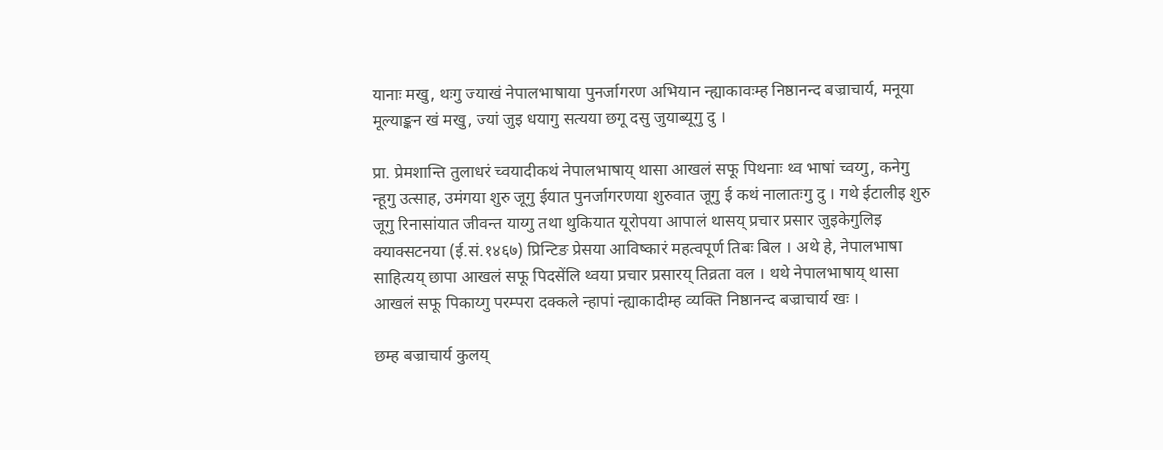यानाः मखु, थःगु ज्याखं नेपालभाषाया पुनर्जागरण अभियान न्ह्याकावःम्ह निष्ठानन्द बज्राचार्य, मनूया मूल्याङ्कन खं मखु, ज्यां जुइ धयागु सत्यया छगू दसु जुयाब्यूगु दु ।

प्रा. प्रेमशान्ति तुलाधरं च्वयादीकथं नेपालभाषाय् थासा आखलं सफू पिथनाः थ्व भाषां च्वय्गु, कनेगु न्हूगु उत्साह, उमंगया शुरु जूगु ईयात पुनर्जागरणया शुरुवात जूगु ई कथं नालातःगु दु । गथे ईटालीइ शुरु जूगु रिनासांयात जीवन्त याय्गु तथा थुकियात यूरोपया आपालं थासय् प्रचार प्रसार जुइकेगुलिइ क्याक्सटनया (ई.सं.१४६७) प्रिन्टिङ प्रेसया आविष्कारं महत्वपूर्ण तिबः बिल । अथे हे, नेपालभाषा साहित्यय् छापा आखलं सफू पिदसेंलि थ्वया प्रचार प्रसारय् तिव्रता वल । थथे नेपालभाषाय् थासा आखलं सफू पिकाय्गु परम्परा दक्कले न्हापां न्ह्याकादीम्ह व्यक्ति निष्ठानन्द बज्राचार्य खः ।

छम्ह बज्राचार्य कुलय्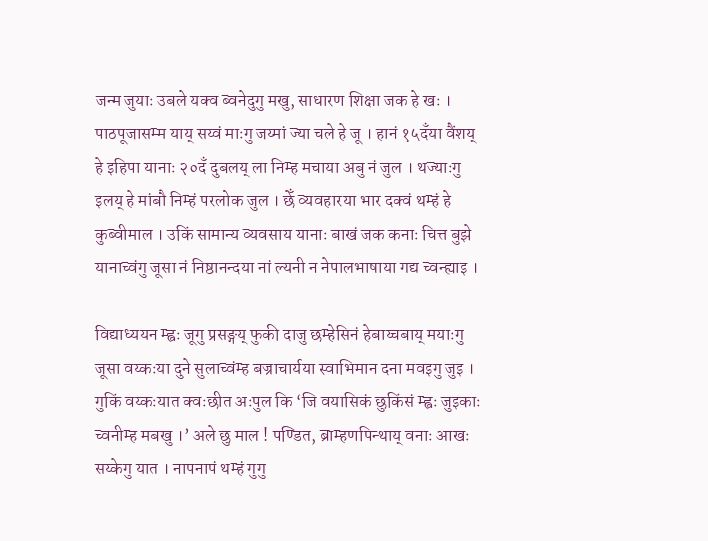जन्म जुयाः उबले यक्व ब्वनेदुगु मखु, साधारण शिक्षा जक हे खः । पाठपूजासम्म याय् सय्वं माःगु जय्मां ज्या चले हे जू । हानं १५दँया वैंशय् हे इहिपा यानाः २०दँ दुबलय् ला निम्ह मचाया अबु नं जुल । थज्याःगु इलय् हे मांबौ निम्हं परलोक जुल । छेँ व्यवहारया भार दक्वं थम्हं हे कुब्वीमाल । उकिं सामान्य व्यवसाय यानाः बाखं जक कनाः चित्त बुझे यानाच्वंगु जूसा नं निष्ठानन्दया नां ल्यनी न नेपालभाषाया गद्य च्वन्ह्याइ ।

विद्याध्ययन म्ह्वः जूगु प्रसङ्गय् फुकी दाजु छम्हेसिनं हेबाय्चबाय् मयाःगु जूसा वय्कःया दुने सुलाच्वंम्ह बज्राचार्यया स्वाभिमान दना मवइगु जुइ । गुकिं वय्कःयात क्वःछीत अःपुल कि ‘जि वयासिकं छुकिंसं म्ह्वः जुइकाः च्वनीम्ह मबखु ।’ अले छु माल ! पण्डित, ब्राम्हणपिन्थाय् वनाः आखः सय्केगु यात । नापनापं थम्हं गुगु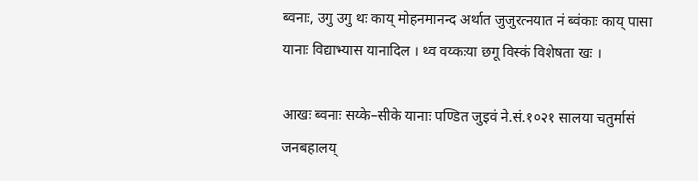ब्वनाः, उगु उगु थः काय् मोहनमानन्द अर्थात जुजुरत्नयात नं ब्वंकाः काय् पासा यानाः विद्याभ्यास यानादिल । थ्व वय्कःया छगू विस्कं विशेषता खः ।

आखः ब्वनाः सय्के–सीके यानाः पण्डित जुइवं ने.सं.१०२१ सालया चतुर्मासं जनबहालय्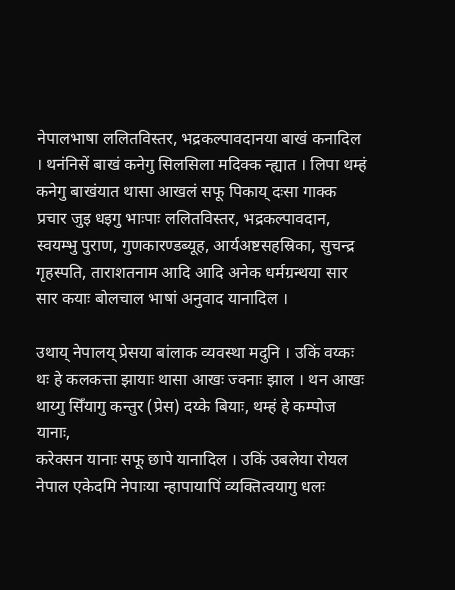नेपालभाषा ललितविस्तर, भद्रकल्पावदानया बाखं कनादिल । थनंनिसें बाखं कनेगु सिलसिला मदिक्क न्ह्यात । लिपा थम्हं कनेगु बाखंयात थासा आखलं सफू पिकाय् दःसा गाक्क प्रचार जुइ धइगु भाःपाः ललितविस्तर, भद्रकल्पावदान, स्वयम्भु पुराण, गुणकारण्डब्यूह, आर्यअष्टसहस्रिका, सुचन्द्र गृहस्पति, ताराशतनाम आदि आदि अनेक धर्मग्रन्थया सार सार कयाः बोलचाल भाषां अनुवाद यानादिल ।

उथाय् नेपालय् प्रेसया बांलाक व्यवस्था मदुनि । उकिं वय्कः थः हे कलकत्ता झायाः थासा आखः ज्वनाः झाल । थन आखः थाय्गु सिँयागु कन्तुर (प्रेस) दय्के बियाः, थम्हं हे कम्पोज यानाः,
करेक्सन यानाः सफू छापे यानादिल । उकिं उबलेया रोयल नेपाल एकेदमि नेपाःया न्हापायापिं व्यक्तित्वयागु धलः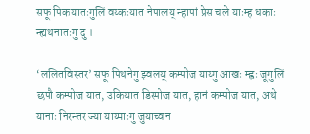सफू पिकयातःगुलिं वय्कःयात नेपालय् न्हापां प्रेस चले याःम्ह धकाः न्ह्यथनातःगु दु ।

‘ललितविस्तर’ सफू पिथनेगु झ्वलय् कम्पोज याय्गु आखः म्ह्वः जूगुलिं छपौ कम्पोज यात, उकियात डिस्पोज यात, हानं कम्पोज यात, अथे यानाः निरन्तर ज्या याय्माःगु जुयाच्वन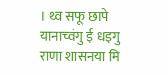। थ्व सफू छापे यानाच्वंगु ई धइगु राणा शासनया मि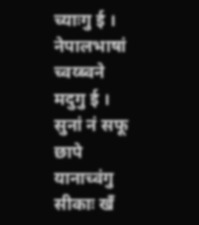च्याःगु ई । नेपालभाषां च्वय्ब्वने मदुगु ई । सुनां नं सफू छापे यानाच्वंगु सीकाः खँ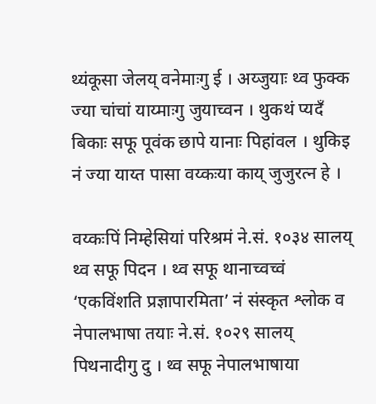थ्यंकूसा जेलय् वनेमाःगु ई । अय्जुयाः थ्व फुक्क ज्या चांचां याय्माःगु जुयाच्वन । थुकथं प्यदँ बिकाः सफू पूवंक छापे यानाः पिहांवल । थुकिइ नं ज्या याय्त पासा वय्कःया काय् जुजुरत्न हे ।

वय्कःपिं निम्हेसियां परिश्रमं ने.सं. १०३४ सालय् थ्व सफू पिदन । थ्व सफू थानाच्वच्वं ‘एकविंशति प्रज्ञापारमिता’ नं संस्कृत श्लोक व नेपालभाषा तयाः ने.सं. १०२९ सालय् पिथनादीगु दु । थ्व सफू नेपालभाषाया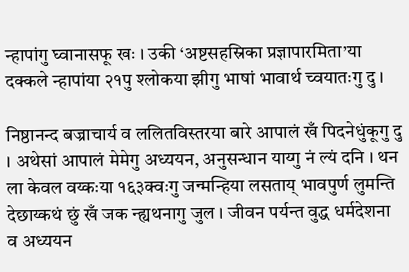न्हापांगु घ्वानासफू खः । उकी ‘अष्टसहस्रिका प्रज्ञापारमिता’या दक्कले न्हापांया २१पु श्लोकया झीगु भाषां भावार्थ च्वयातःगु दु ।

निष्ठानन्द बज्राचार्य व ललितविस्तरया बारे आपालं खँ पिदनेधुंकूगु दु । अथेसां आपालं मेमेगु अध्ययन, अनुसन्धान याय्गु नं ल्यं दनि । थन ला केवल वय्कःया १६३क्वःगु जन्मन्हिया लसताय् भावपुर्ण लुमन्ति देछाय्कथं छुं खँ जक न्ह्यथनागु जुल । जीवन पर्यन्त वुद्ध धर्मदेशना व अध्ययन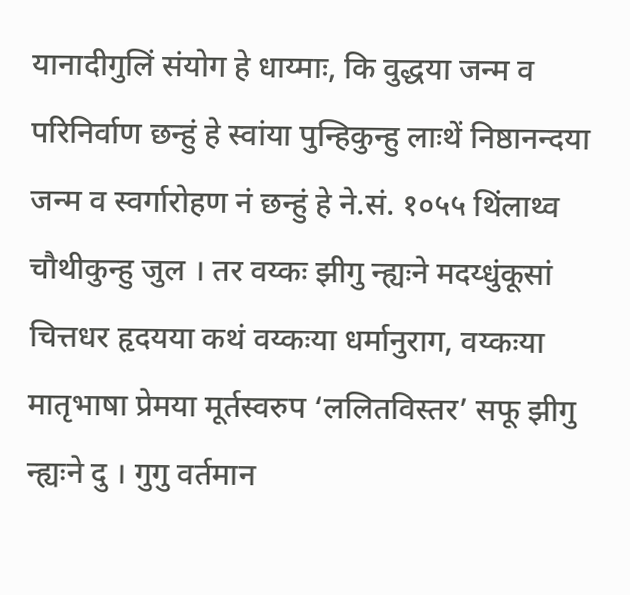यानादीगुलिं संयोग हे धाय्माः, कि वुद्धया जन्म व परिनिर्वाण छन्हुं हे स्वांया पुन्हिकुन्हु लाःथें निष्ठानन्दया जन्म व स्वर्गारोहण नं छन्हुं हे ने.सं. १०५५ थिंलाथ्व चौथीकुन्हु जुल । तर वय्कः झीगु न्ह्यःने मदय्धुंकूसां चित्तधर हृदयया कथं वय्कःया धर्मानुराग, वय्कःया मातृभाषा प्रेमया मूर्तस्वरुप ‘ललितविस्तर’ सफू झीगु न्ह्यःने दु । गुगु वर्तमान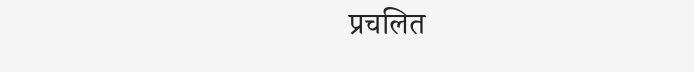प्रचलित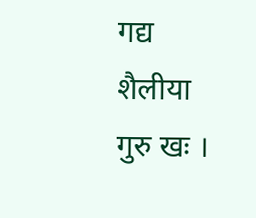गद्य शैलीया गुरु खः ।